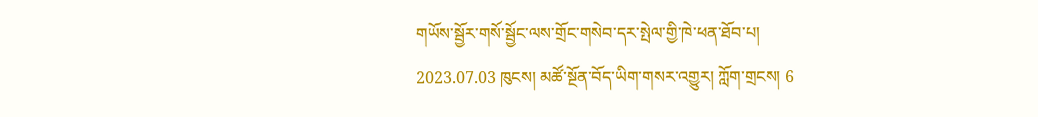གཡོས་སྦྱོར་གསོ་སྦྱོང་ལས་གྲོང་གསེབ་དར་སྤེལ་གྱི་ཁེ་ཕན་ཐོབ་པ།
2023.07.03 ཁུངས། མཚོ་སྔོན་བོད་ཡིག་གསར་འགྱུར། ཀློག་གྲངས། 6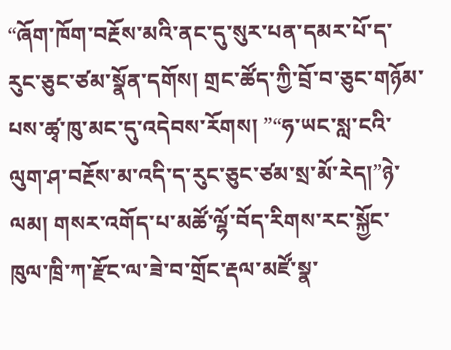“ཞོག་ཁོག་བརྔོས་མའི་ནང་དུ་སུར་པན་དམར་པོ་ད་རུང་ཅུང་ཙམ་སྣོན་དགོས། གྲང་ཚོད་ཀྱི་བྲོ་བ་ཅུང་གཉོམ་པས་ཚྭ་ཁུ་མང་དུ་འདེབས་རོགས། ”“ཧ་ཡང་སླ་ངའི་ལུག་ཤ་བརྔོས་མ་འདི་ད་རུང་ཅུང་ཙམ་སྲ་མོ་རེད།”ཉེ་ལམ། གསར་འགོད་པ་མཚོ་ལྷོ་བོད་རིགས་རང་སྐྱོང་ཁུལ་ཁྲི་ཀ་རྫོང་ལ་ཟེ་བ་གྲོང་རྡལ་མཛོ་སྣ་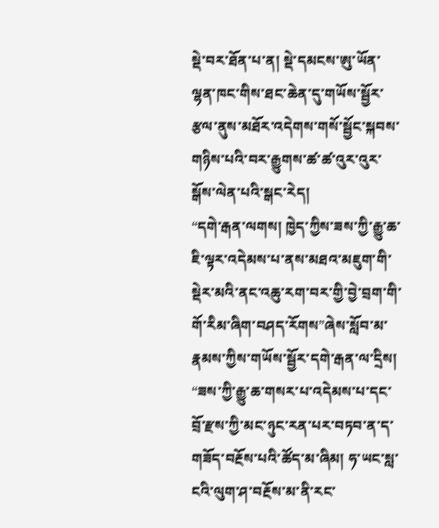སྡེ་བར་ཐོན་པ་ན། སྡེ་དམངས་ཨུ་ཡོན་ལྷན་ཁང་གིས་ཐང་ཆེན་དུ་གཡོས་སྦྱོར་རྩལ་ནུས་མཐོར་འདེགས་གསོ་སྦྱོང་སྐབས་གཉིས་པའི་བར་རྒྱུགས་ཚ་ཚ་འུར་འུར་སྒོས་ལེན་པའི་སྒང་རེད།
“དགེ་རྒན་ལགས། ཁྱེད་ཀྱིས་ཟས་ཀྱི་རྒྱུ་ཆ་ཇི་ལྟར་འདེམས་པ་ནས་མཐའ་མཇུག་གི་སྡེར་མའི་ནང་འཆུ་རག་བར་གྱི་བྱེ་བྲག་གི་གོ་རིམ་ཞིག་བཤད་རོགས”ཞེས་སློབ་མ་རྣམས་ཀྱིས་གཡོས་སྦྱོར་དགེ་རྒན་ལ་དྲིས།
“ཟས་ཀྱི་རྒྱུ་ཆ་གསར་པ་འདེམས་པ་དང་བྲོ་རྫས་ཀྱི་མང་ཉུང་རན་པར་བཏབ་ན་ད་གཟོད་བརྔོས་པའི་ཚོད་མ་ཞིམ། ཧ་ཡང་སླ་ངའི་ལུག་ཤ་བརྔོས་མ་ནི་རང་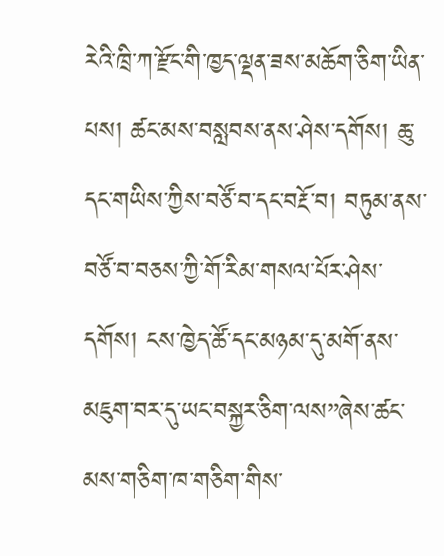རེའི་ཁྲི་ཀ་རྫོང་གི་ཁྱད་ལྡན་ཟས་མཆོག་ཅིག་ཡིན་པས། ཚང་མས་བསླབས་ནས་ཤེས་དགོས། ཆུ་དང་གཡིས་ཀྱིས་བཙོ་བ་དང་བརྔོ་བ། བཏུམ་ནས་བཙོ་བ་བཅས་ཀྱི་གོ་རིམ་གསལ་པོར་ཤེས་དགོས། ངས་ཁྱེད་ཚོ་དང་མཉམ་དུ་མགོ་ནས་མཇུག་བར་དུ་ཡང་བསྐྱར་ཅིག་ལས”ཞེས་ཚང་མས་གཅིག་ཁ་གཅིག་གིས་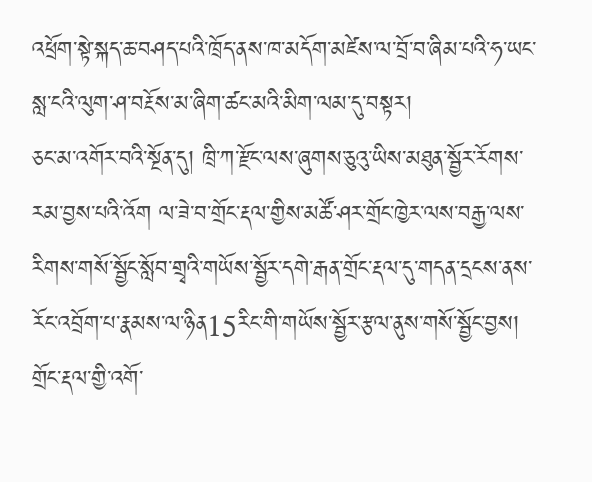འཕྲོག་སྟེ་སྐད་ཆ་བཤད་པའི་ཁྲོད་ནས་ཁ་མདོག་མཛེས་ལ་བྲོ་བ་ཞིམ་པའི་ཧ་ཡང་སླ་ངའི་ལུག་ཤ་བརྔོས་མ་ཞིག་ཚང་མའི་མིག་ལམ་དུ་བསྟར།
ཅང་མ་འགོར་བའི་སྔོན་དུ། ཁྲི་ཀ་རྫོང་ལས་ཞུགས་ཅུའུ་ཡིས་མཐུན་སྦྱོར་རོགས་རམ་བྱས་པའི་འོག ལ་ཟེ་བ་གྲོང་རྡལ་གྱིས་མཚོ་ཤར་གྲོང་ཁྱེར་ལས་བརྒྱ་ལས་རིགས་གསོ་སྦྱོང་སློབ་གྲྭའི་གཡོས་སྦྱོར་དགེ་རྒན་གྲོང་རྡལ་དུ་གདན་དྲངས་ནས་རོང་འབྲོག་པ་རྣམས་ལ་ཉིན15རིང་གི་གཡོས་སྦྱོར་རྩལ་ནུས་གསོ་སྦྱོང་བྱས། གྲོང་རྡལ་གྱི་འགོ་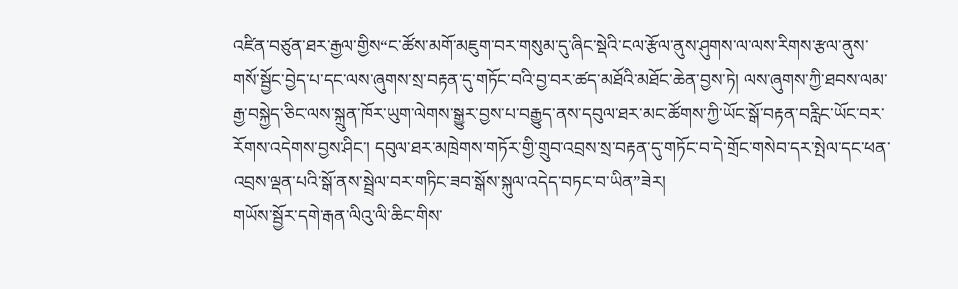འཛིན་བཙུན་ཐར་རྒྱལ་གྱིས“ང་ཚོས་མགོ་མཇུག་བར་གསུམ་དུ་ཞིང་སྡེའི་ངལ་རྩོལ་ནུས་ཤུགས་ལ་ལས་རིགས་རྩལ་ནུས་གསོ་སྦྱོང་བྱེད་པ་དང་ལས་ཞུགས་སྲ་བརྟན་དུ་གཏོང་བའི་བྱ་བར་ཚད་མཐོའི་མཐོང་ཆེན་བྱས་ཏེ། ལས་ཞུགས་ཀྱི་ཐབས་ལམ་རྒྱ་བསྐྱེད་ཅིང་ལས་སྐྲུན་ཁོར་ཡུག་ལེགས་སྒྱུར་བྱས་པ་བརྒྱུད་ནས་དབུལ་ཐར་མང་ཚོགས་ཀྱི་ཡོང་སྒོ་བརྟན་བརླིང་ཡོང་བར་རོགས་འདེགས་བྱས་ཤིང་། དབུལ་ཐར་མཁྲེགས་གཏོར་གྱི་གྲུབ་འབྲས་སྲ་བརྟན་དུ་གཏོང་བ་དེ་གྲོང་གསེབ་དར་སྤེལ་དང་ཕན་འབྲས་ལྡན་པའི་སྒོ་ནས་སྦྲེལ་བར་གཏིང་ཟབ་སྒོས་སྐུལ་འདེད་བཏང་བ་ཡིན”ཟེར།
གཡོས་སྦྱོར་དགེ་རྒན་ལིའུ་ལི་ཆིང་གིས་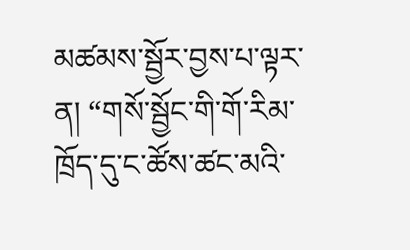མཚམས་སྦྱོར་བྱས་པ་ལྟར་ན། “གསོ་སྦྱོང་གི་གོ་རིམ་ཁྲོད་དུ་ང་ཚོས་ཚང་མའི་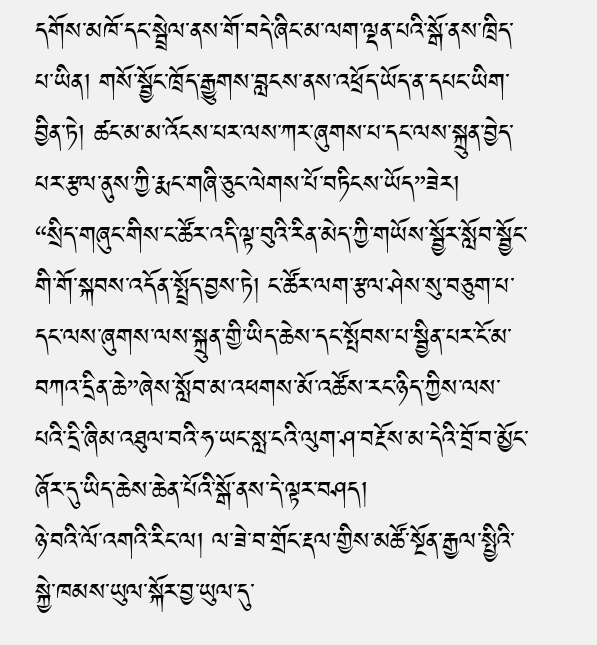དགོས་མཁོ་དང་སྦྲེལ་ནས་གོ་བདེ་ཞིང་མ་ལག་ལྡན་པའི་སྒོ་ནས་ཁྲིད་པ་ཡིན། གསོ་སྦྱོང་ཁྲོད་རྒྱུགས་བླངས་ནས་འཕྲོད་ཡོད་ན་དཔང་ཡིག་བྱིན་ཏེ། ཚང་མ་མ་འོངས་པར་ལས་ཀར་ཞུགས་པ་དང་ལས་སྐྲུན་བྱེད་པར་རྩལ་ནུས་ཀྱི་རྨང་གཞི་ཅུང་ལེགས་པོ་བཏིངས་ཡོད”ཟེར།
“སྲིད་གཞུང་གིས་ང་ཚོར་འདི་ལྟ་བུའི་རིན་མེད་ཀྱི་གཡོས་སྦྱོར་སློབ་སྦྱོང་གི་གོ་སྐབས་འདོན་སྤྲོད་བྱས་ཏེ། ང་ཚོར་ལག་རྩལ་ཤེས་སུ་བཅུག་པ་དང་ལས་ཞུགས་ལས་སྐྲུན་གྱི་ཡིད་ཆེས་དང་སྤོབས་པ་སྦྱིན་པར་ངོ་མ་བཀའ་དྲིན་ཆེ”ཞེས་སློབ་མ་འཕགས་མོ་འཚོས་རང་ཉིད་ཀྱིས་ལས་པའི་དྲི་ཞིམ་འཐུལ་བའི་ཧ་ཡང་སླ་ངའི་ལུག་ཤ་བརྔོས་མ་དེའི་བྲོ་བ་མྱོང་ཞོར་དུ་ཡིད་ཆེས་ཆེན་པོའི་སྒོ་ནས་དེ་ལྟར་བཤད།
ཉེ་བའི་ལོ་འགའི་རིང་ལ། ལ་ཟེ་བ་གྲོང་རྡལ་གྱིས་མཚོ་སྔོན་རྒྱལ་སྤྱིའི་སྐྱེ་ཁམས་ཡུལ་སྐོར་བྱ་ཡུལ་དུ་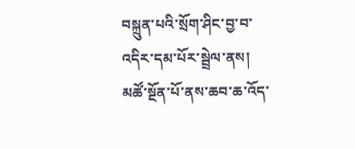བསྐྲུན་པའི་སྲོག་ཤིང་བྱ་བ་འདིར་དམ་པོར་སྦྲེལ་ནས། མཚོ་སྔོན་པོ་ནས་ཆབ་ཆ་འོད་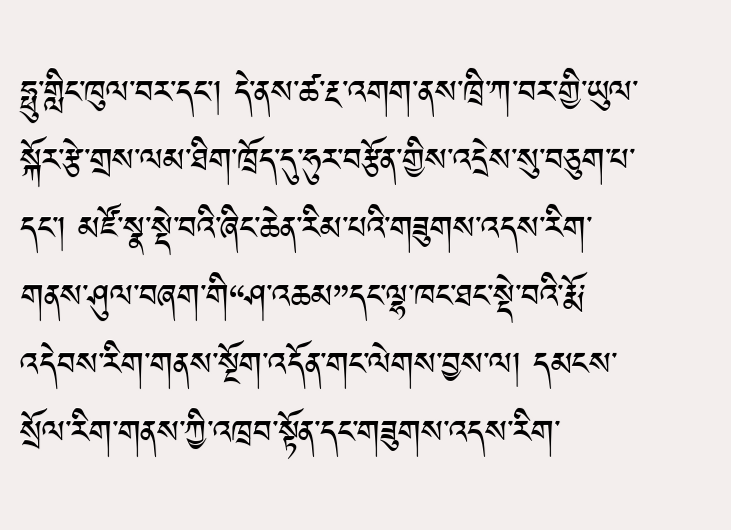ཧྥུ་གླིང་ཁུལ་བར་དང་། དེ་ནས་ཚ་རྔ་འགག་ནས་ཁྲི་ཀ་བར་གྱི་ཡུལ་སྐོར་རྩེ་གྲས་ལམ་ཐིག་ཁྲོད་དུ་ཧུར་བརྩོན་གྱིས་འདྲེས་སུ་བཅུག་པ་དང་། མཛོ་སྣ་སྡེ་བའི་ཞིང་ཆེན་རིམ་པའི་གཟུགས་འདས་རིག་གནས་ཤུལ་བཞག་གི“ཤ་འཆམ”དང་ལྷ་ཁང་ཐང་སྡེ་བའི་རྨོ་འདེབས་རིག་གནས་སྔོག་འདོན་གང་ལེགས་བྱས་ལ། དམངས་སྲོལ་རིག་གནས་ཀྱི་འཁྲབ་སྟོན་དང་གཟུགས་འདས་རིག་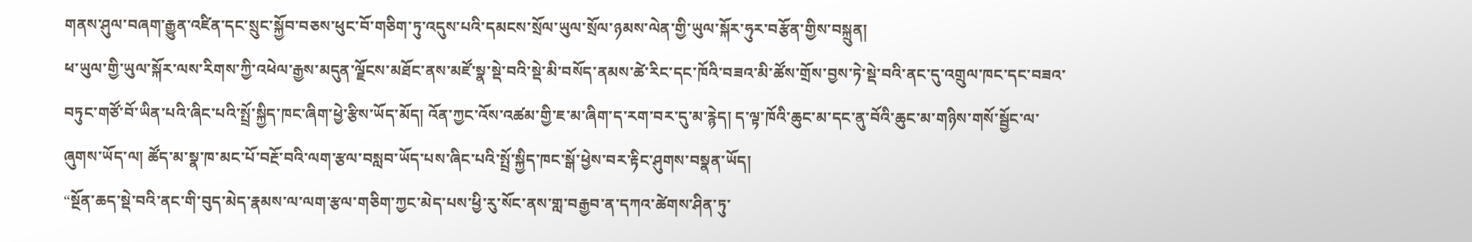གནས་ཤུལ་བཞག་རྒྱུན་འཛིན་དང་སྲུང་སྐྱོབ་བཅས་ཕུང་བོ་གཅིག་ཏུ་འདུས་པའི་དམངས་སྲོལ་ཡུལ་སྲོལ་ཉམས་ལེན་གྱི་ཡུལ་སྐོར་ཧུར་བརྩོན་གྱིས་བསྐྲུན།
ཕ་ཡུལ་གྱི་ཡུལ་སྐོར་ལས་རིགས་ཀྱི་འཕེལ་རྒྱས་མདུན་ལྗོངས་མཐོང་ནས་མཛོ་སྣ་སྡེ་བའི་སྡེ་མི་བསོད་ནམས་ཚེ་རིང་དང་ཁོའི་བཟའ་མི་ཚོས་གྲོས་བྱས་ཏེ་སྡེ་བའི་ནང་དུ་འགྲུལ་ཁང་དང་བཟའ་བཏུང་གཙོ་བོ་ཡིན་པའི་ཞིང་པའི་སྤྲོ་སྐྱིད་ཁང་ཞིག་ཕྱེ་རྩིས་ཡོད་མོད། འོན་ཀྱང་འོས་འཚམ་གྱི་ཇ་མ་ཞིག་ད་རག་བར་དུ་མ་རྙེད། ད་ལྟ་ཁོའི་ཆུང་མ་དང་ནུ་བོའི་ཆུང་མ་གཉིས་གསོ་སྦྱོང་ལ་ཞུགས་ཡོད་ལ། ཚོད་མ་སྣ་ཁ་མང་པོ་བརྔོ་བའི་ལག་རྩལ་བསླབ་ཡོད་པས་ཞིང་པའི་སྤྲོ་སྐྱིད་ཁང་སྒོ་ཕྱེས་བར་རྟིང་ཤུགས་བསྣན་ཡོད།
“སྔོན་ཆད་སྡེ་བའི་ནང་གི་བུད་མེད་རྣམས་ལ་ལག་རྩལ་གཅིག་ཀྱང་མེད་པས་ཕྱི་རུ་སོང་ནས་གླ་བརྒྱབ་ན་དཀའ་ཚེགས་ཤིན་ཏུ་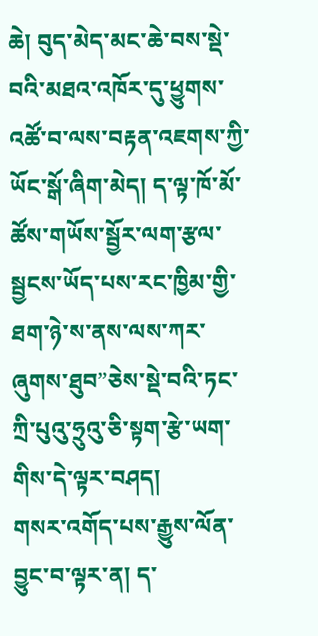ཆེ། བུད་མེད་མང་ཆེ་བས་སྡེ་བའི་མཐའ་འཁོར་དུ་ཕྱུགས་འཚོ་བ་ལས་བརྟན་འཇགས་ཀྱི་ཡོང་སྒོ་ཞིག་མེད། ད་ལྟ་ཁོ་མོ་ཚོས་གཡོས་སྦྱོར་ལག་རྩལ་སྦྱངས་ཡོད་པས་རང་ཁྱིམ་གྱི་ཐག་ཉེ་ས་ནས་ལས་ཀར་ཞུགས་ཐུབ”ཅེས་སྡེ་བའི་ཏང་ཀྲི་པུའུ་ཧྲུའུ་ཅི་སྟག་རྩེ་ཡག་གིས་དེ་ལྟར་བཤད།
གསར་འགོད་པས་རྒྱུས་ལོན་བྱུང་བ་ལྟར་ན། ད་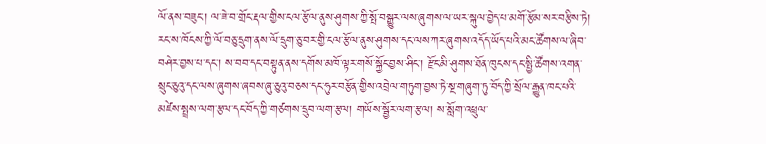ལོ་ནས་བཟུང་། ལ་ཟེ་བ་གྲོང་རྡལ་གྱིས་ངལ་རྩོལ་ནུས་ཤུགས་ཀྱི་སྤོ་བསྒྱུར་ལས་ཞུགས་ལ་ཡར་སྐུལ་བྱེད་པ་མགོ་རྩོམ་སར་བརྩིས་ཏེ། རང་ས་ཁོངས་ཀྱི་ལོ་བཅུ་དྲུག་ནས་ལོ་དྲུག་ཅུ་བར་གྱི་ངལ་རྩོལ་ནུས་ཤུགས་དང་ལས་ཀར་ཞུགས་འདོད་ཡོད་པའི་མང་ཚོགས་ལ་ཞིབ་བཤེར་བྱས་པ་དང་། ས་བབ་དང་བསྟུན་ནས་དགོས་མཁོ་ལྟར་གསོ་སྐྱོང་བྱས་ཤིང་། རྫོང་མི་ཤུགས་ཐོན་ཁུངས་དང་སྤྱི་ཚོགས་འགན་སྲུང་ཅུའུ་དང་ལས་ཞུགས་ཞབས་ཞུ་ཅུའུ་བཅས་དང་ཧུར་བརྩོན་གྱིས་འབྲེལ་གཏུག་བྱས་ཏེ་སྔ་གཞུག་ཏུ་བོད་ཀྱི་སྲོལ་རྒྱུན་ཁང་པའི་མཛེས་སྤྲས་ལག་རྩལ་དང་བོད་ཀྱི་གཙགས་དྲུབ་ལག་རྩལ། གཡོས་སྦྱོར་ལག་རྩལ། ས་སློག་འཕྲུལ་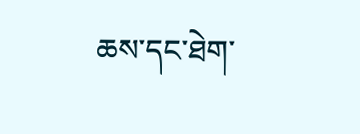ཆས་དང་ཐེག་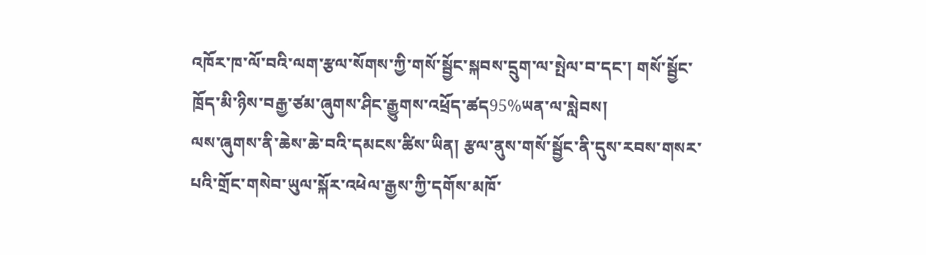འཁོར་ཁ་ལོ་བའི་ལག་རྩལ་སོགས་ཀྱི་གསོ་སྦྱོང་སྐབས་དྲུག་ལ་སྤེལ་བ་དང་། གསོ་སྦྱོང་ཁྲོད་མི་ཉིས་བརྒྱ་ཙམ་ཞུགས་ཤིང་རྒྱུགས་འཕྲོད་ཚད95%ཡན་ལ་སླེབས།
ལས་ཞུགས་ནི་ཆེས་ཆེ་བའི་དམངས་ཚིས་ཡིན། རྩལ་ནུས་གསོ་སྦྱོང་ནི་དུས་རབས་གསར་པའི་གྲོང་གསེབ་ཡུལ་སྐོར་འཕེལ་རྒྱས་ཀྱི་དགོས་མཁོ་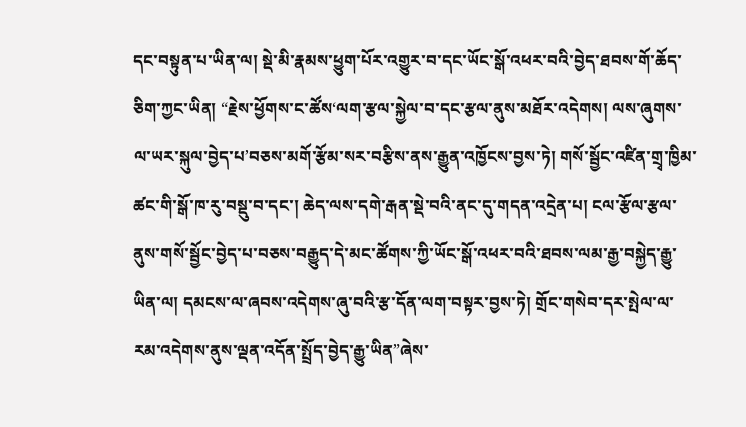དང་བསྟུན་པ་ཡིན་ལ། སྡེ་མི་རྣམས་ཕྱུག་པོར་འགྱུར་བ་དང་ཡོང་སྒོ་འཕར་བའི་བྱེད་ཐབས་གོ་ཆོད་ཅིག་ཀྱང་ཡིན། “རྗེས་ཕྱོགས་ང་ཚོས‘ལག་རྩལ་སྐྱེལ་བ་དང་རྩལ་ནུས་མཐོར་འདེགས། ལས་ཞུགས་ལ་ཡར་སྐུལ་བྱེད་པ’བཅས་མགོ་རྩོམ་སར་བརྩིས་ནས་རྒྱུན་འཁྱོངས་བྱས་ཏེ། གསོ་སྦྱོང་འཛིན་གྲྭ་ཁྱིམ་ཚང་གི་སྒོ་ཁ་རུ་བསྡུ་བ་དང་། ཆེད་ལས་དགེ་རྒན་སྡེ་བའི་ནང་དུ་གདན་འདྲེན་པ། ངལ་རྩོལ་རྩལ་ནུས་གསོ་སྦྱོང་བྱེད་པ་བཅས་བརྒྱུད་དེ་མང་ཚོགས་ཀྱི་ཡོང་སྒོ་འཕར་བའི་ཐབས་ལམ་རྒྱ་བསྐྱེད་རྒྱུ་ཡིན་ལ། དམངས་ལ་ཞབས་འདེགས་ཞུ་བའི་རྩ་དོན་ལག་བསྟར་བྱས་ཏེ། གྲོང་གསེབ་དར་སྤེལ་ལ་རམ་འདེགས་ནུས་ལྡན་འདོན་སྤྲོད་བྱེད་རྒྱུ་ཡིན”ཞེས་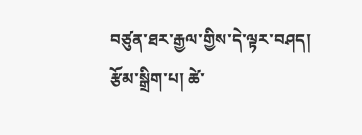བཙུན་ཐར་རྒྱལ་གྱིས་དེ་ལྟར་བཤད།
རྩོམ་སྒྲིག་པ། ཚེ་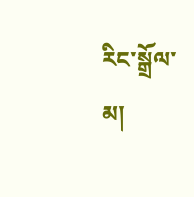རིང་སྒྲོལ་མ།